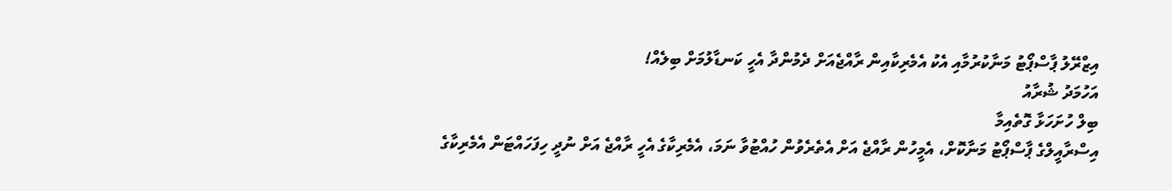އިޒްރޭލު ޕާސްޕޯޓު މަނާކުރުމާއި އެކު އެމެރިކާއިން ރާއްޖެއަށް ދެމުންދާ އެހީ ކަނޑާލުމަށް ބިލެއް!
އަހުމަދު ޝުރާއު
ބިލް ހުށަހަޅާ ގޮތެއިމާ
އިސްރާއީލްގެ ޕާސްޕޯޓު މަނާކޮށް، އެމީހުން ރާއްޖެ އަށް އެތެރެވުން ހުއްޓުވާ ނަމަ، އެމެރިކާގެ އެހީ ރާއްޖެ އަށް ނުދީ ހިފަހައްޓަން އެމެރިކާގެ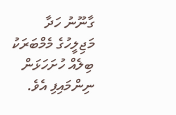ގާނޫނު ހަދާ މަޖިލީހުގެ މެމްބަރަކު ބިލެއް ހުށަހަޅަން ނިންމައިފި އެވެ.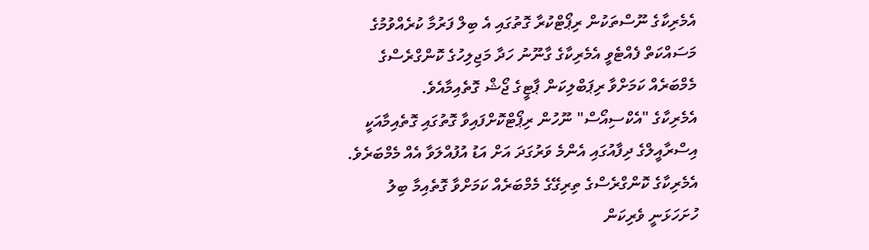އެމެރިކާގެ ނޫސްތަކުން ރިޕޯޓްކުރާ ގޮތުގައި އެ ބިލް ފަރުމާ ކުރެއްވުމުގެ މަސައްކަތް ފެއްޓެވީ އެމެރިކާގެ ގާނޫނު ހަދާ މަޖިލިހުގެ ކޮންގްރެސްގެ މެމްބަރެއް ކަމަށްވާ ރިޕަބްލިކަން ޕާޓީގެ ޖޯޝް ގޮތެއިމާއެވެ.
އެމެރިކާގެ "އެކްސިއޯސް" ނޫހުން ރިޕޯޓްކޮށްފައިވާ ގޮތުގައި ގޮތެއިމާއަކީ އިސްރާއީލްގެ ދިފާއުގައި އެންމެ ވަރުގަދަ އަށް އަޑު އުފުއްލަވާ އެއް މެމްބަރެވެ. އެމެރިކާގެ ކޮންގްރެސްގެ ތިރިގޭގެ މެމްބަރެއް ކަމަށްވާ ގޮތެއިމާ ބިލު ހުށަހަޅަނީ ވެރިކަން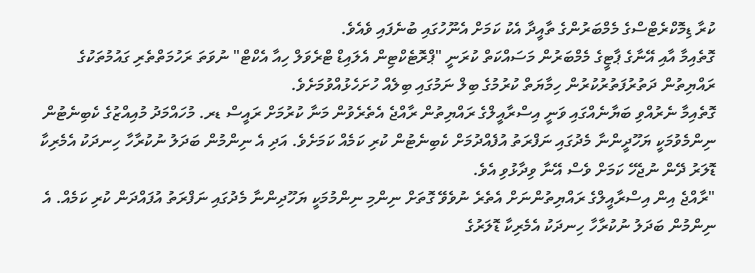ކުރާ ޑިމޮކްރެޓްސްގެ މެމްބަރުންގެ ތާއީދާ އެކު ކަމަށް އެނޫހުގައި ބުނެފައި ވެއެވެ.
ގޮތެއިމާ އާއި އޭނާގެ ޕާޓީގެ މެމްބަރުން މަސައްކަތް ކުރަނީ "ޕްރޮޓެކްޓިން އެލައިޑް ޓްރެވަލް ހިއާ އެކްޓް" ނުވަތަ ރަހުމަތްތެރި ގައުމުތަކުގެ ރައްޔިތުން ދަތުރުފަތުރުކުރުން ހިމާޔަތް ކުރުމުގެ ބިލް ނަމުގައި ބިލެއް ހުށަހެޅުއްވުމަށެވެ.
ގޮތެއިމާ ނެރުއްވި ބަޔާނެއްގައި ވަނީ އިސްރާއީލްގެ ރައްޔިތުން ރާއްޖެ އެތެރެވުން މަނާ ކުރުމަށް ރައީސް ޑރ. މުހައްމަދު މުއިއްޒުގެ ކެބިނެޓުން ނިންމެވުމަކީ ޔަހޫދީންނާ މެދުގައި ނަފްރަތު އުފެއްދުމަށް ކެބިނެޓުން ކުރި ކަމެއް ކަމަށެވެ. އަދި އެ ނިންމުން ބަދަލު ނުކުރާހާ ހިނދަކު އެމެރިކާ ޑޮލަރު ދޭން ނުޖެހޭ ކަމަށް ވެސް އޭނާ ވިދާޅުވި އެވެ.
"ރާއްޖެ އިން އިސްރާއީލްގެ ރައްޔިތުންނަށް އެތެރެ ނުވެވޭ ގޮތަށް ނިންމި ނިންމުމަކީ ޔަހޫދިންނާ މެދުގައި ނަފްރަތު އުފައްދަން ކުރި ކަމެއް. އެ ނިންމުން ބަދަލު ނުކުރާހާ ހިނދަކު އެމެރިކާ ޑޮލަރުގެ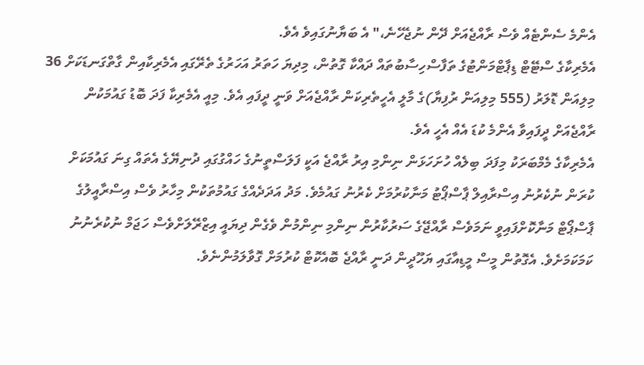އެންމެ ސެންޓެއް ވެސް ރާއްޖެއަށް ދޭން ނުޖެހޭނެ،" އެ ބަޔާނުގައިވެ އެވެ.
އެމެރިކާގެ ސްޓޭޓް ޑިޕާޓްމަންޓުގެ ތަފާސްހިސާބުތައް ދައްކާ ގޮތުން، މިދިޔަ ހަތަރު އަހަރުގެ ތެރޭގައި އެމެރިކާއިން ގާތްގަނޑަކަށް 36 މިލިއަން ޑޮލަރު (555 މިލިއަން ރުފިޔާ)ގެ މާލީ އެހީތެރިކަން ރާއްޖެއަށް ވަނީ ދީފައި އެވެ. މިއީ އެމެރިކާ ފަދަ ބޮޑު ގައުމަކުން ރާއްޖެއަށް ދީފައިވާ އެންމެ ކުޑަ އެއް އެހީ އެވެ.
އެމެރިކާގެ މެމްބަރަކު މިފަދަ ބިލެއް ހުށަހަޅަން ނިންމި އިރު ރާއްޖެ އަކީ ފަލަސްތީނުގެ ހައްގުގައި ދުނިޔޭގެ އެތައް ގިނަ ގައުމަކަށް ކުރަން ނުކެރުނު އިސްރާއިލް ޕާސްޕޯޓު މަނާކުރުމަށް ކެރުނު ގައުމެވެ. މަދު އަދަދެއްގެ ގައުމުތަކުން މިހާރު ވެސް އިސްރާއީލުގެ ޕާސްޕޯޓް މަނާކޮށްފައިވީ ނަމަވެސް ރާއްޖޭގެ ސަރުކާރުން ނިންމި ނިންމުން ވެގެން ދިޔައީ އިޒްރޭލަށްވެސް ހަޖަމް ނުކުރެނުނު ކަމަކަމަށެވެ. އެގޮތުން މީސް މީޑިއާގައި ޔަހޫދީން ދަނީ ރާއްޖެ ބޮއެކޮޓް ކުރުމަށް ގޮވާލަމުންނެވެ.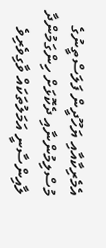އެމެރިކާއާއި ޔަހޫދީން ފަލަސްތީނުގެ މުސްލިމުންނާއި ދެކޮޅަށް ހިންގަމުންދާ ލާއިންސާނީ އަމަލުތަކައް ވާގިވެރިވެ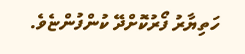ހަތިޔާރު ފޯރުކޮށްދޭ ކުންފުންޏެވެ.